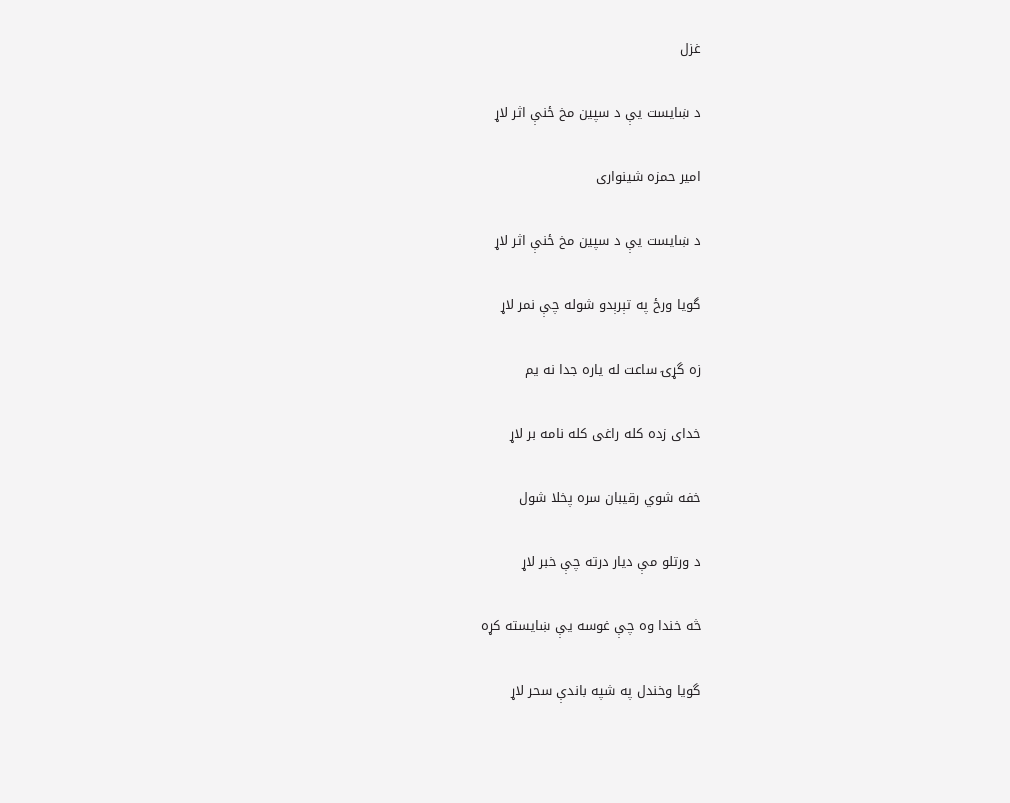غزل

د ښايست يې د سپين مخ ځنې اثر لاړ

امیر حمزه شینواری

د ښايست يې د سپين مخ ځنې اثر لاړ

گويا ورځ په تېرېدو شوله چې نمر لاړ

زه گړۍ ساعت له ياره جدا نه يم

خدای زده کله راغی کله نامه بر لاړ

خفه شوي رقيبان سره پخلا شول

د ورتلو مې ديار درته چې خبر لاړ

څه خندا وه چې غوسه يې ښايسته کړه

گويا وخندل په شپه باندې سحر لاړ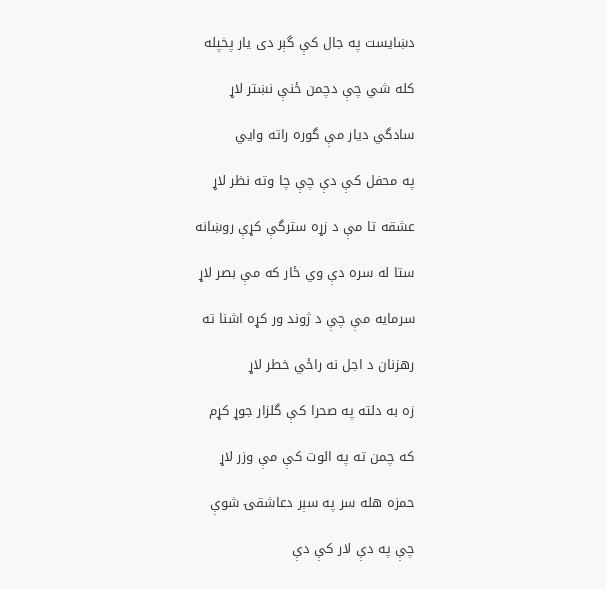دښايست په جال کې گېر دی يار پخپله

کله شي چې دچمن ځنې نښتر لاړ

سادگي ديار مې گوره راته وايي

په محفل کې دې چې چا وته نظر لاړ

عشقه تا مې د زړه سترگې کړې روښانه

ستا له سره دې وي ځار که مې بصر لاړ

سرمايه مې چې د ژوند ور کړه اشنا ته

رهزنان د اجل نه راځي خطر لاړ

زه به دلته په صحرا کې گلزار جوړ کړم

که چمن ته په الوت کې مې وزر لاړ

حمزه هله سر په سېر دعاشقۍ شوې

چې په دې لار کې دې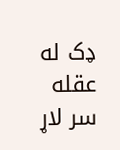ډک له عقله سر لاړ